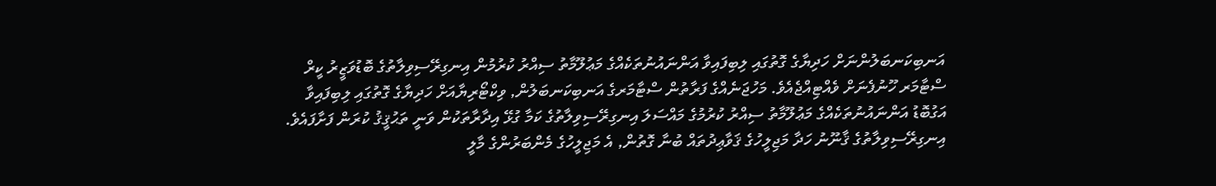އަނބިކަނބަލުންނަށް ހަދިޔާގެ ގޮތުގައި ލިބިފައިވާ އަންނައުނުތަކެއްގެ މަޢުލޫމާތު ސިއްރު ކުރުމުން އިނގިރޭސިވިލާތުގެ ބޮޑުވަޒީރު ކީރް ސްޓާމަރ ހޫނުފެނަށް ވެއްޓިއްޖެއެވެ. މަހުޖަނެއްގެ ފަރާތުން ސްޓާމަރގެ އަނބިކަނބަލުން, ވިކްޓޯރިޔާއަށް ހަދިޔާގެ ގޮތުގައި ލިބިފައިވާ އަގުބޮޑު އަންނައުނުތަކެއްގެ މަޢުލޫމާތު ސިއްރު ކުރުމުގެ މައްސަލަ އިނގިރޭސިވިލާތުގެ ކަމާ ގުޅޭ އިދާރާތަކުން ވަނީ ތަޙުޤީޤު ކުރަން ފަށާފައެވެ. އިނގިރޭސިވިލާތުގެ ޤާނޫނު ހަދާ މަޖިލީހުގެ ޤަވާޢިދުތައް ބުނާ ގޮތުން, އެ މަޖިލީހުގެ މެންބަރުންގެ މާލީ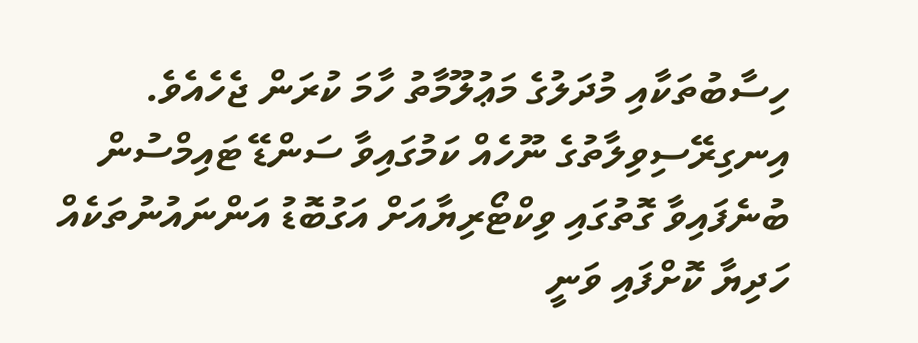ހިސާބުތަކާއި މުދަލުގެ މަޢުލޫމާތު ހާމަ ކުރަން ޖެހެއެވެ.
އިނގިރޭސިވިލާތުގެ ނޫހެއް ކަމުގައިވާ ސަންޑޭ ޓައިމްސުން ބުނެފައިވާ ގޮތުގައި ވިކްޓޯރިޔާއަށް އަގުބޮޑު އަންނައުނުތަކެއް ހަދިޔާ ކޮށްފައި ވަނީ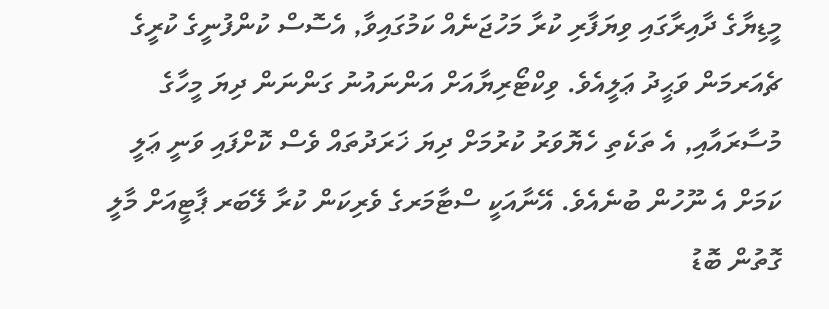މީޑިޔާގެ ދާއިރާގައި ވިޔަފާރި ކުރާ މަހުޖަނެއް ކަމުގައިވާ, އެސޮސް ކުންފުނީގެ ކުރީގެ ޗެއަރމަން ވަޙީދު ޢަލީއެވެ. ވިކްޓޯރިޔާއަށް އަންނައުނު ގަންނަން ދިޔަ މީހާގެ މުސާރައާއި, އެ ތަކެތި ހެޔޮވަރު ކުރުމަށް ދިޔަ ޚަރަދުތައް ވެސް ކޮށްފައި ވަނީ ޢަލީ ކަމަށް އެ ނޫހުން ބުނެއެވެ. އޭނާއަކީ ސްޓާމަރގެ ވެރިކަން ކުރާ ލޭބަރ ޕާޓީއަށް މާލީ ގޮތުން ބޮޑު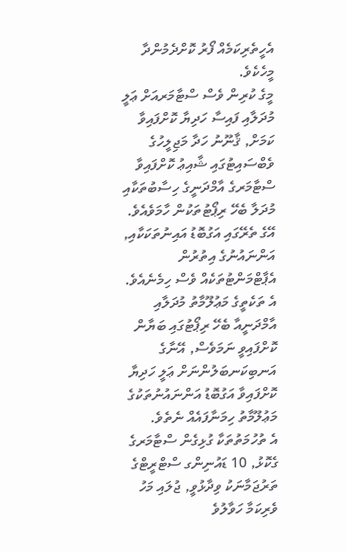އެހީތެރިކަމެއް ފޯރު ކޮށްދެމުންދާ މީހެކެވެ.
މީގެ ކުރިން ވެސް ސްޓާމަރއަށް ޢަލީ މުދަލާއި ފައިސާ ހަދިޔާ ކޮށްފައިވާ ކަމަށް, ޤާނޫނު ހަދާ މަޖިލީހުގެ ވެބްސައިޓުގައި ޝާއިޢު ކޮށްފައިވާ ސްޓާމަރގެ އާމްދަނީގެ ހިސާބުތަކާއި މުދަލާ ބެހޭ ރިޕޯޓުތަކުން ހާމަވެއެވެ. އޭގެ ތެރޭގައި އަގުބޮޑު އައިނުތަކަކާއި, އަންނައުނުގެ އިތުރުން އެޕާޓްމަންޓުތަކެއް ވެސް ހިމެނެއެވެ. އެ ތަކެތީގެ މަޢުލޫމާތު މުދަލާއި އާމްދަނީއާ ބެހޭ ރިޕޯޓުގައި ބަޔާން ކޮށްފައިވީ ނަމަވެސް, އޭނާގެ އަނބިކަނބަލުންނަށް ޢަލީ ހަދިޔާ ކޮށްފައިވާ އަގުބޮޑު އަންނައުނުތަކުގެ މަޢުލޫމާތު ހިމަނާފައެއް ނެތެވެ.
އެ ތުހުމަތުތަކާ ގުޅިގެން ސްޓާމަރގެ ގެކޮޅު, 10 ޑައުނިންގ ސްޓްރީޓްގެ ތަރުޖަމާނަކު ވިދާޅުވީ, ޖުލައި މަހު ވެރިކަމާ ހަވާލުވެ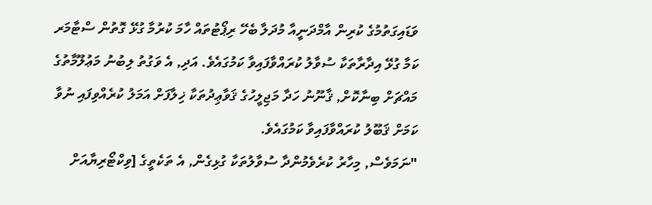ވަޑައިގަތުމުގެ ކުރިން އާމްދަނީއާ މުދަލާ ބެހޭ ރިޕޯޓުތައް ހާމަ ކުރުމާ ގުޅޭ ގޮތުން ސްޓާމަރ ކަމާ ގުޅޭ އިދާރާތަކާ ސުވާލު ކުރައްވާފައިވާ ކަމުގައެވެ. އަދި, އެ ވަގުތު ލިބުނު މަޢުލޫމާތުގެ މައްޗަށް ބިނާކޮށް, ޤާނޫނު ހަދާ މަޖިލީހުގެ ޤަވާޢިދުތަކާ ޚިލާފަށް އަމަލު ކުރެއްވިފައި ނުވާ ކަމަށް ޤަބޫލު ކުރައްވާފައިވާ ކަމުގައެވެ.
"ނަމަވެސް, މިހާރު ކުރެވެމުންދާ ސުވާލުތަކާ ގުޅިގެން, އެ ތަކެތީގެ [ވިކްޓޯރިޔާއަށް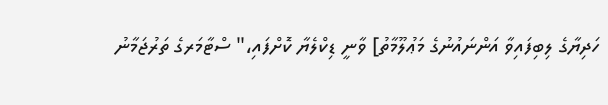ހަދިޔާގެ ލިބިފައިވާ އަންނައުނުގެ މަޢުލޫމާތު] ވާނީ ޑިކްލެޔާ ކޮށްފައި،" ސްޓާމަރގެ ތަރުޖަމާނު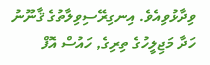ވިދާޅުވިއެވެ. އިނގިރޭސިވިލާތުގެ ޤާނޫނު ހަދާ މަޖިލީހުގެ ތިރިގެ, ހައުސް އޮފް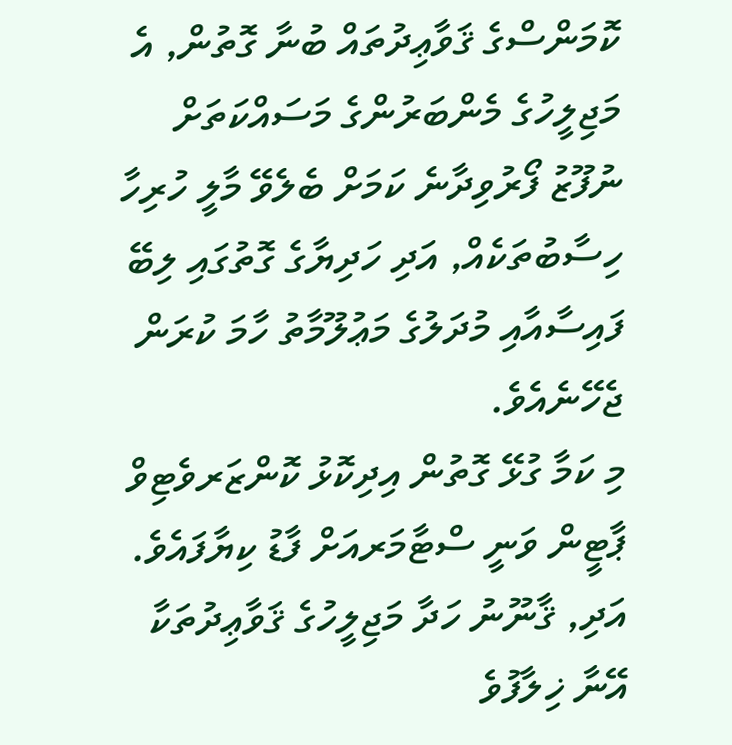ކޮމަންސްގެ ޤަވާޢިދުތައް ބުނާ ގޮތުން, އެ މަޖިލީހުގެ މެންބަރުންގެ މަސައްކަތަށް ނުފޫޒު ފޯރުވިދާނެ ކަމަށް ބެލެވޭ މާލީ ހުރިހާ ހިސާބުތަކެއް, އަދި ހަދިޔާގެ ގޮތުގައި ލިބޭ ފައިސާއާއި މުދަލުގެ މަޢުލޫމާތު ހާމަ ކުރަން ޖެހޭނެއެވެ.
މި ކަމާ ގުޅޭ ގޮތުން އިދިކޮޅު ކޮންޒަރވެޓިވް ޕާޓީން ވަނީ ސްޓާމަރއަށް ފާޑު ކިޔާފައެވެ. އަދި, ޤާނޫނު ހަދާ މަޖިލީހުގެ ޤަވާޢިދުތަކާ އޭނާ ޚިލާފުވެ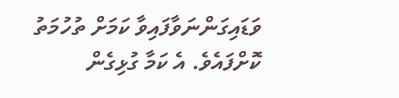ވަޑައިގަންނަވާފައިވާ ކަމަށް ތުހުމަތު ކޮށްފައެވެ. އެ ކަމާ ގުޅިގެން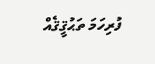ފުރިހަމަ ތަޙުޤީޤެއް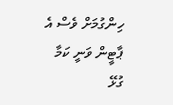ހިންގުމަށް ވެސް އެ ޕާޓީން ވަނީ ކަމާ ގުޅޭ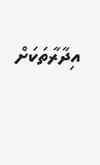އިދާރާތަކަށް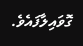ގޮވައިލާފައެވެ.